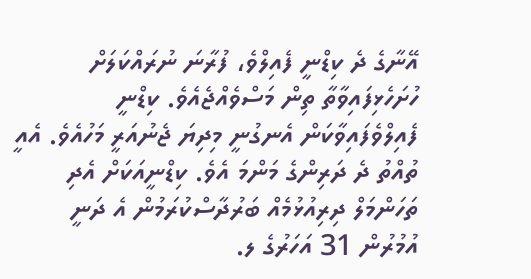އޭނާގެ ދެ ކިޑްނީ ފެއިލްވެ، ފުރާނަ ނުރައްކަލަށް ހުށަހެޅިފައިވާތާ ތިން މަސްވެއްޖެއެވެ. ކިޑްނީ ފެއިލްވެފައިވާކަން އެނގުނީ މިދިޔަ ޖެނުއަރީ މަހުއެވެ. އެއީ ތުއްތު ދެ ދަރިންގެ މަންމަ އެވެ. ކިޑްނީއަކަށް އެދި ތަހަންމަލް ދިރިއުޅުމެއް ބަރުދާސްކުރަމުން އެ ދަނީ އުމުރުން 31 އަހަރުގެ ލ.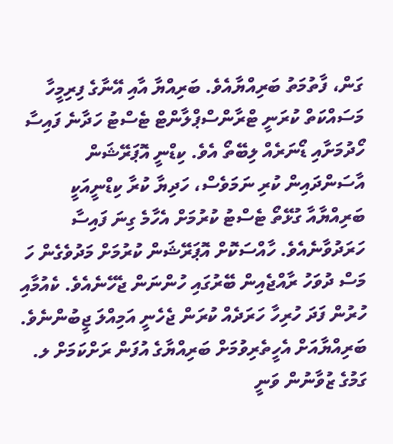ގަން، ފާތުމަތު ބަރިއްޔާއެވެ. ބަރިއްޔާ އާއި އޭނާގެ ފިރިމީހާ މަސައްކަތް ކުރަނީ ޓްރާންސްޕްލާންޓް ޓެސްޓު ހަދާނެ ފައިސާ ހޯދުމަށާއި ޑޯނަރެއް ލިބޭތޯ އެވެ. ކިޑްނީ އޮޕަރޭޝަން އާސަންދައިން ކުރި ނަމަވެސް، ހަދިޔާ ކުރާ ކިޑްނީއަކީ ބަރިއްޔާއާ ގުޅޭތޯ ޓެސްޓު ކުރުމަށް އެހާމެ ގިނަ ފައިސާ ހަރަދުވާނެއެވެ. ހާއްސަކޮށް އޮޕަރޭޝަން ކުރުމަށް މަދުވެގެން ހަ މަސް ދުވަހު ރާއްޖެއިން ބޭރުގައި ހުންނަން ޖެހޭނެއެވެ. ކެއުމާއި ހުރުން ފަދަ ހުރިހާ ހަރަދެއް ކުރަން ޖެހެނީ އަމިއްލަ ޖީބުންނެވެ. ބަރިއްޔާއަށް އެހީތެރިވުމަށް ބަރިއްޔާގެ އުފަން ރަށްކަމަށް ލ. ގަމުގެ ޒުވާނުން ވަނީ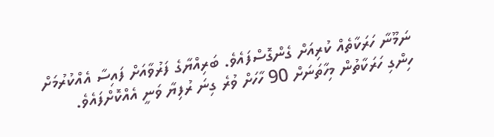ނަމޫނާ ހަރަކާތެއް ކުރިއަށް ގެންގޮސްފައެވެ. ބަރިއްޔާގެ ފަރުވާއަށް ފައިސާ އެއްކުރުމަށް ހިންގި ހަރަކާތުން މިހާތަނަށް 90 ހާހަށް ވުރެ ގިނަ ރުފިޔާ ވަނީ އެއްކޮށްފައެވެ.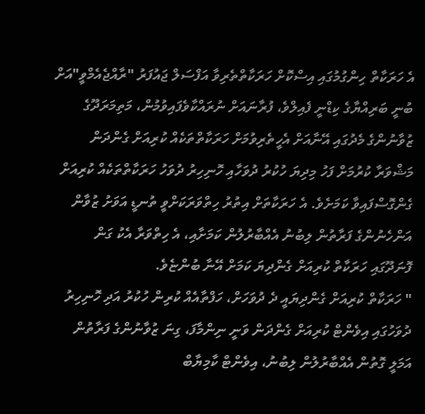އެ ހަރަކާތް ހިންގުމުގައި އިސްކޮށް ހަރަކާތްތެރިވާ އަފްސަލް ޖައުފަރު "ރާއްޖެއެމްވީ"އަށް ބުނީ ބަރިއްޔާގެ ކިޑްނީ ފެއިލްވެ، ފުރާނައަށް ނުރައްކާވެފައިވުމުން، މަތިމަރަދޫގެ ޒުވާނުންގެ މެދުގައި އޭނާއަށް އެހީތެރިވުމަށް ހަރަކާތްތަކެއް ކުރިއަށް ގެންދަން މަޝްވަރާ ކުރުމަށް ފަހު މިދިޔަ ހުކުރު ދުވަހާއި ހޮނިހިރު ދުވަހު ހަރަކާތްތަކެއް ކުރިއަށް ގެންގޮސްފައިވާ ކަމަށެވެ. އެ ހަރަކާތަށް އިތުރު ހިތްވަރަކަށްވީ ތުނޑީ އަވަށު ޒުވާން އަންހެނުންގެ ފަރާތުން ލިބުނު އެއްބާރުލުން ކަމަށާއި، އެ ހިތްވަރާ އެކު ގަން ފޮނަދޫގައި ހަރަކާތް ކުރިއަށް ގެންދިޔަ ކަމަށް އޭނާ ބުންޏެވެ.
" ހަރަކާތް ކުރިއަށް ގެންދިޔައީ ދެ ދުވަހަށް، ހަފްތާއެއް ކުރިން ހުކުރު އަދި ހޮނިހިރު ދުވަހުގައި އިވެންޓް ކުރިއަށް ގެންދަން ވަނީ ނިންމާފަ، ގިނަ ޒުވާނުންގެ ފަރާތުން އަމަލީ ގޮތުން އެއްބާރުލުން ލިބުނު، އިވެންޓް ކާމިޔާބް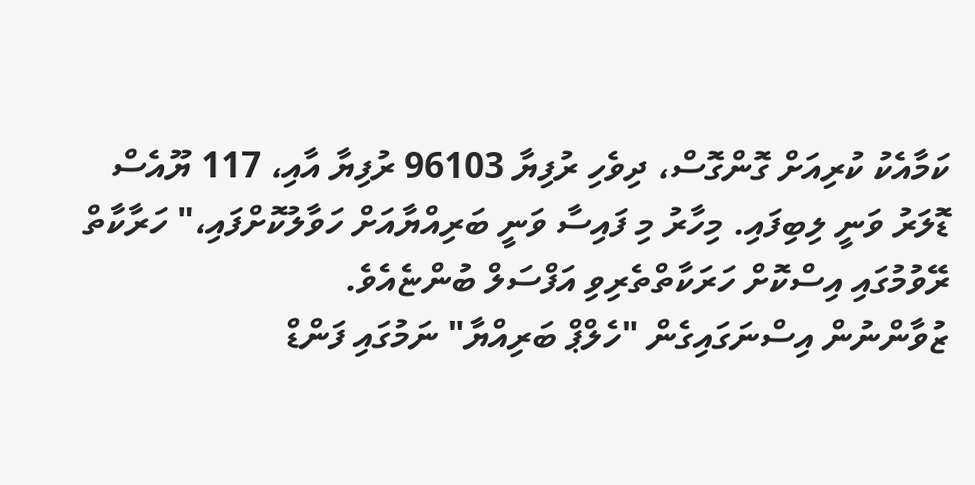ކަމާއެކު ކުރިއަށް ގޮންގޮސް، ދިވެހި ރުފިޔާ 96103 ރުފިޔާ އާއި، 117 ޔޫއެސް ޑޮލަރު ވަނީ ލިބިފައި. މިހާރު މި ފައިސާ ވަނީ ބަރިއްޔާއަށް ހަވާލުކޮށްފައި،" ހަރާކާތް ރޭވުމުގައި އިސްކޮށް ހަރަކާތްތެރިވި އަފްސަލް ބުންޏެއެވެ.
ޒުވާންނުން އިސްނަގައިގެން "ހެލްޕް ބަރިއްޔާ" ނަމުގައި ފަންޑް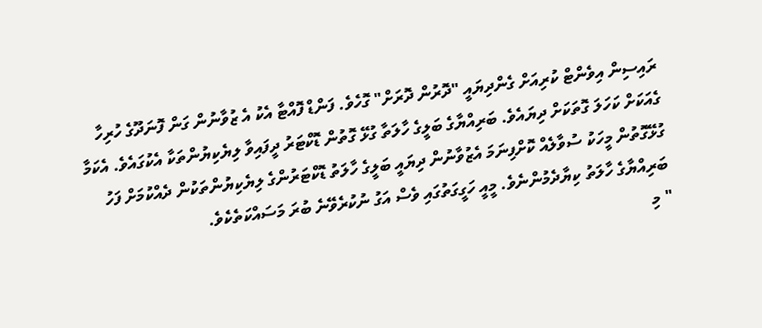ރައިސިން އިވެންޓް ކުރިއަށް ގެންދިޔައީ "ދޮރުން ދޮރަށް" ގޮހެވެ. ފަންޑް ފޮއްޓާ އެކު އެ ޒުވާނުން ގަން ފޮނަދޫގެ ހުރިހާ ގެއަކަށް ކަހަލަ ގޮތަކަށް ދިޔައެވެ. ބަރިއްޔާގެ ބަލީގެ ހާލަތާ ގުޅޭ ގޮތުން ޑޮކްޓަރު ދީފައިވާ ލިޔެކިޔުންތަކާ އެކުގައެވެ. އެކަމާ ގުޅޭގޮތުން މީހަކު ސުވާލެއް ކޮށްފިނަމަ އެޒުވާނުން ދިޔައީ ބަލީގެ ހާލަތު ޑޮކްޓަރުންގެ ލިޔެކިޔުންތަކުން ދެއްކުމަށް ފަހު ބަރިއްޔާގެ ހާލަތު ކިޔާދެމުންނެވެ. މީއީ ހަގީގަތުގައި ވެސް އަގު ނުކުރެވޭނެ ބުރަ މަސައްކަތެކެވެ.
" މި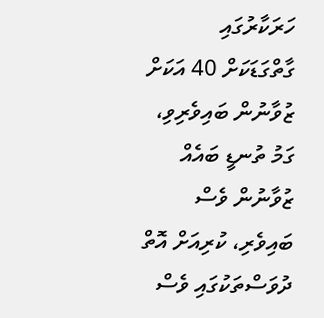ހަރަކާރުގައި ގާތްގަޑަކަށް 40 އަކަށް ޒުވާނުން ބައިވެރިވި، ގަމު ތުނޑީ ބައެއް ޒުވާނުން ވެސް ބައިވެރި، ކުރިއަށް އޮތް ދުވަސްތަކުގައި ވެސް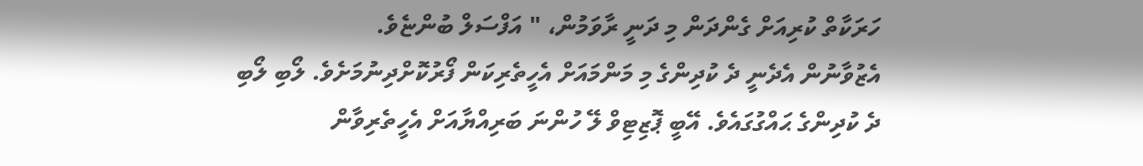ހަރަކާތް ކުރިއަށް ގެންދަން މި ދަނީ ރާވަމުން، " އަފްސަލް ބުންޏެވެ.
އެޒުވާނުން އެދެނީ ދެ ކުދިންގެ މި މަންމައަށް އެހީތެރިކަން ފޯރުކޮށްދިނުމަށެވެ. ލޯބި ލޯބި ދެ ކުދިންގެ ޙައްގުގައެވެ. އޭބީ ޕޮޒިޓިވް ލޭ ހުންނަ ބަރިއްޔާއަށް އެހީތެރިވާން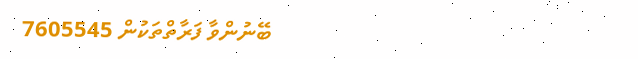ބޭނުންވާ ފަރާތްތަކުން 7605545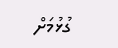ގުޅުމަށް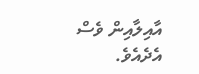އާއިލާއިން ވެސް އެދެއެވެ.